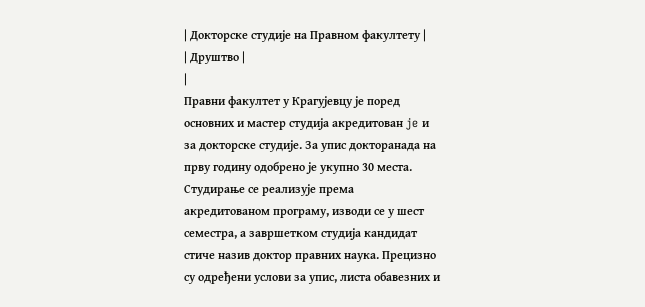| Докторске студије на Правном факултету |
| Друштво |
|
Правни факултет у Крагујевцу је поред основних и мастер студија акредитован je и за докторске студије. За упис докторанада на прву годину одобрено је укупно 30 места. Студирање се реализује према акредитованом програму, изводи се у шест семестра, а завршетком студија кандидат стиче назив доктор правних наука. Прецизно су одређени услови за упис, листа обавезних и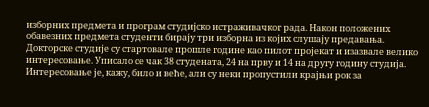изборних предмета и програм студијско истраживачког рада. Након положених обавезних предмета студенти бирају три изборна из којих слушају предавања. Докторске студије су стартовале прошле године као пилот пројекат и изазвале велико интересовање. Уписало се чак 38 студената, 24 на прву и 14 на другу годину студија. Интересовање је, кажу, било и веће, али су неки пропустили крајњи рок за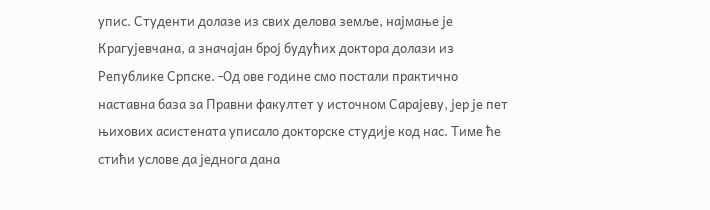упис. Студенти долазе из свих делова земље, најмање је Крагујевчана, а значајан број будућих доктора долази из Републике Српске. -Од ове године смо постали практично наставна база за Правни факултет у источном Сарајеву, јер је пет њихових асистената уписало докторске студије код нас. Тиме ће стићи услове да једнога дана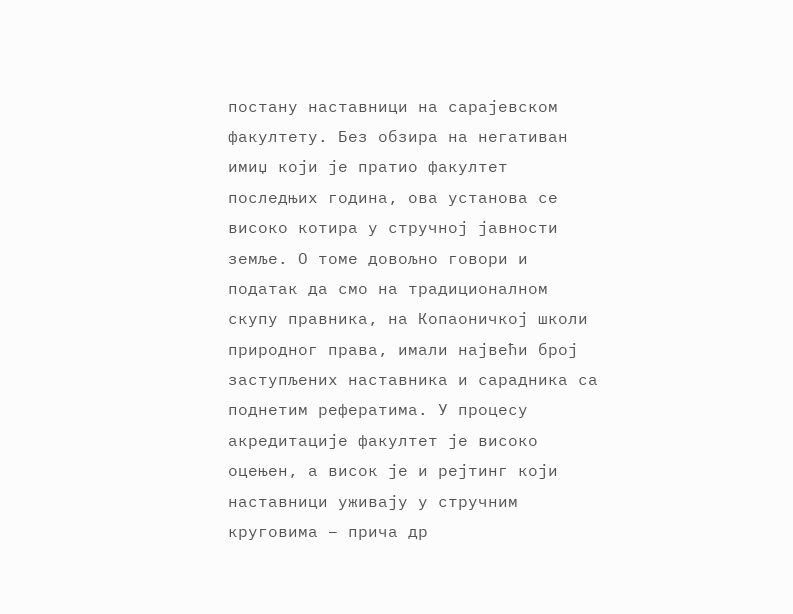постану наставници на сарајевском факултету. Без обзира на негативан имиџ који је пратио факултет последњих година, ова установа се високо котира у стручној јавности земље. О томе довољно говори и податак да смо на традиционалном скупу правника, на Копаоничкој школи природног права, имали највећи број заступљених наставника и сарадника са поднетим рефератима. У процесу акредитације факултет је високо оцењен, а висок је и рејтинг који наставници уживају у стручним круговима – прича др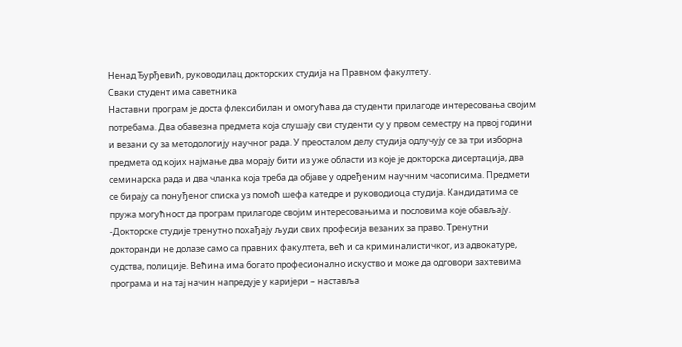Ненад Ђурђевић, руководилац докторских студија на Правном факултету.
Сваки студент има саветника
Наставни програм је доста флексибилан и омогућава да студенти прилагоде интересовања својим потребама. Два обавезна предмета која слушају сви студенти су у првом семестру на првој години и везани су за методологију научног рада. У преосталом делу студија одлучују се за три изборна предмета од којих најмање два морају бити из уже области из које је докторска дисертација, два семинарска рада и два чланка која треба да објаве у одређеним научним часописима. Предмети се бирају са понуђеног списка уз помоћ шефа катедре и руководиоца студија. Кандидатима се пружа могућност да програм прилагоде својим интересовањима и пословима које обављају. -Докторске студије тренутно похађају људи свих професија везаних за право. Тренутни докторанди не долазе само са правних факултета, већ и са криминалистичког, из адвокатуре, судства, полиције. Већина има богато професионално искуство и може да одговори захтевима програма и на тај начин напредује у каријери – наставља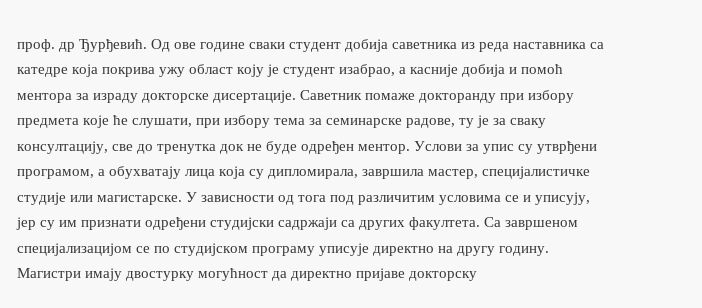проф. др Ђурђевић. Од ове године сваки студент добија саветника из реда наставника са катедре која покрива ужу област коју је студент изабрао, а касније добија и помоћ ментора за израду докторске дисертације. Саветник помаже докторанду при избору предмета које ће слушати, при избору тема за семинарске радове, ту је за сваку консултацију, све до тренутка док не буде одређен ментор. Услови за упис су утврђени програмом, а обухватају лица која су дипломирала, завршила мастер, специјалистичке студије или магистарске. У зависности од тога под различитим условима се и уписују, јер су им признати одређени студијски садржаји са других факултета. Са завршеном специјализацијом се по студијском програму уписује директно на другу годину. Магистри имају двостурку могућност да директно пријаве докторску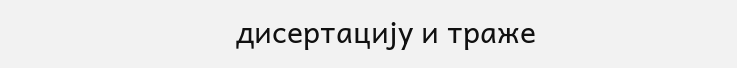дисертацију и траже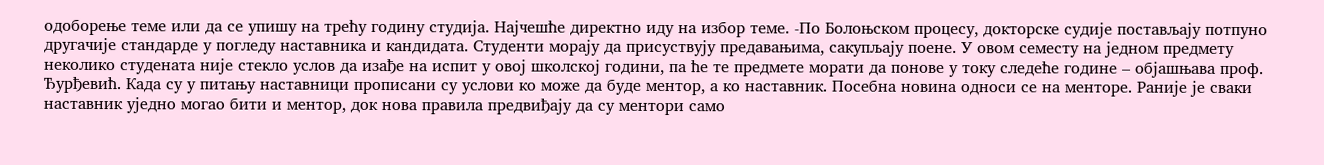одоборење теме или да се упишу на трећу годину студија. Најчешће директно иду на избор теме. -По Болоњском процесу, докторске судије постављају потпуно другачије стандарде у погледу наставника и кандидата. Студенти морају да присуствују предавањима, сакупљају поене. У овом семесту на једном предмету неколико студената није стекло услов да изађе на испит у овој школској години, па ће те предмете морати да понове у току следеће године – објашњава проф. Ђурђевић. Када су у питању наставници прописани су услови ко може да буде ментор, а ко наставник. Посебна новина односи се на менторе. Раније је сваки наставник уједно могао бити и ментор, док нова правила предвиђају да су ментори само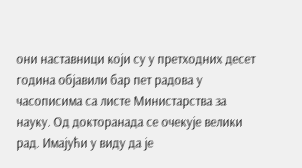они наставници који су у претходних десет година објавили бар пет радова у часописима са листе Министарства за науку. Од докторанада се очекује велики рад. Имајући у виду да је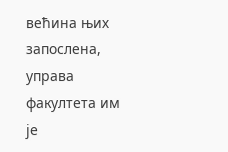већина њих запослена, управа факултета им је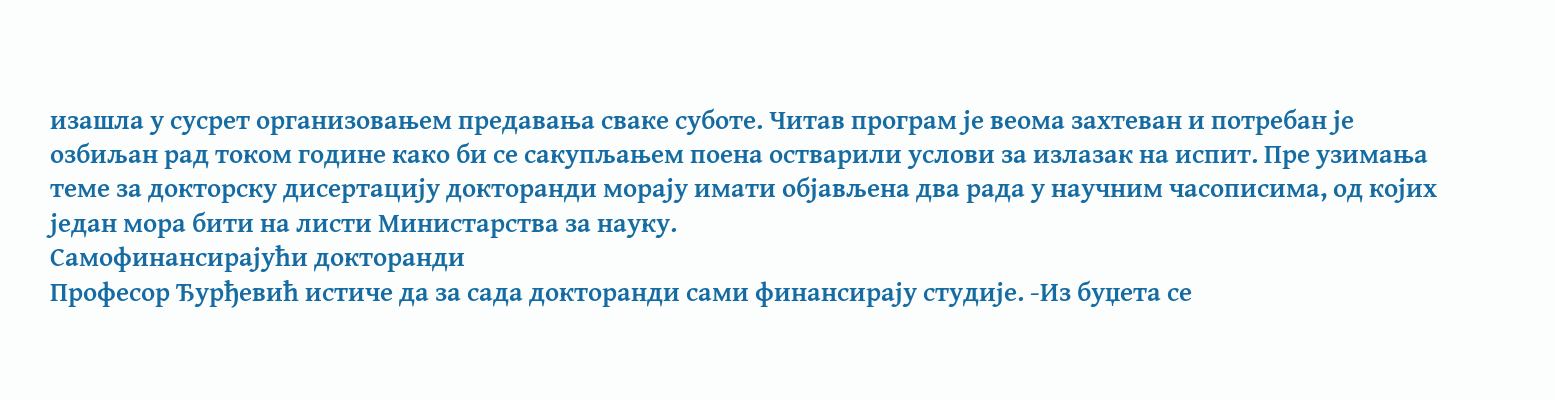изашла у сусрет организовањем предавања сваке суботе. Читав програм је веома захтеван и потребан је озбиљан рад током године како би се сакупљањем поена остварили услови за излазак на испит. Пре узимања теме за докторску дисертацију докторанди морају имати објављена два рада у научним часописима, од којих један мора бити на листи Министарства за науку.
Самофинансирајући докторанди
Професор Ђурђевић истиче да за сада докторанди сами финансирају студије. -Из буџета се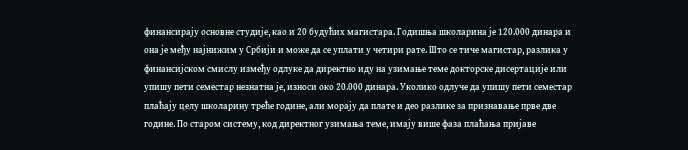финансирају основне студије, као и 20 будућих магистара. Годишња школарина је 120.000 динара и она је међу најнижим у Србији и може да се уплати у четири рате. Што се тиче магистар, разлика у финансијском смислу између одлуке да директно иду на узимање теме докторске дисертације или упишу пети семестар незнатна је, износи око 20.000 динара. Уколико одлуче да упишу пети семестар плаћају целу школарину треће године, али морају да плате и део разлике за признавање прве две године. По старом систему, код директног узимања теме, имају више фаза плаћања пријаве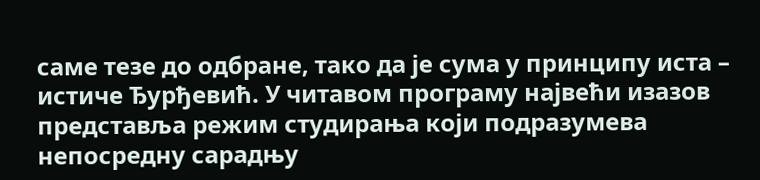саме тезе до одбране, тако да је сума у принципу иста – истиче Ђурђевић. У читавом програму највећи изазов представља режим студирања који подразумева непосредну сарадњу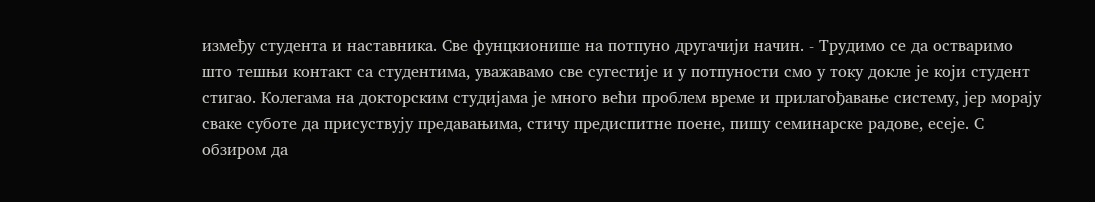између студента и наставника. Све фунцкионише на потпуно другачији начин. - Трудимо се да остваримо што тешњи контакт са студентима, уважавамо све сугестије и у потпуности смо у току докле је који студент стигао. Колегама на докторским студијама је много већи проблем време и прилагођавање систему, јер морају сваке суботе да присуствују предавањима, стичу предиспитне поене, пишу семинарске радове, есеје. С обзиром да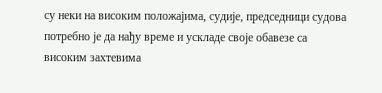су неки на високим положајима, судије, председници судова потребно је да нађу време и ускладе своје обавезе са високим захтевима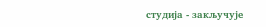студија - закључује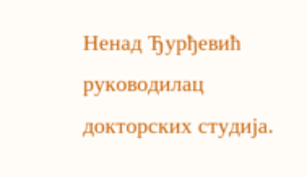Ненад Ђурђевић руководилац докторских студија.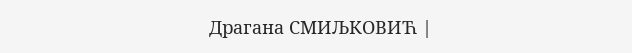Драгана СМИЉКОВИЋ |